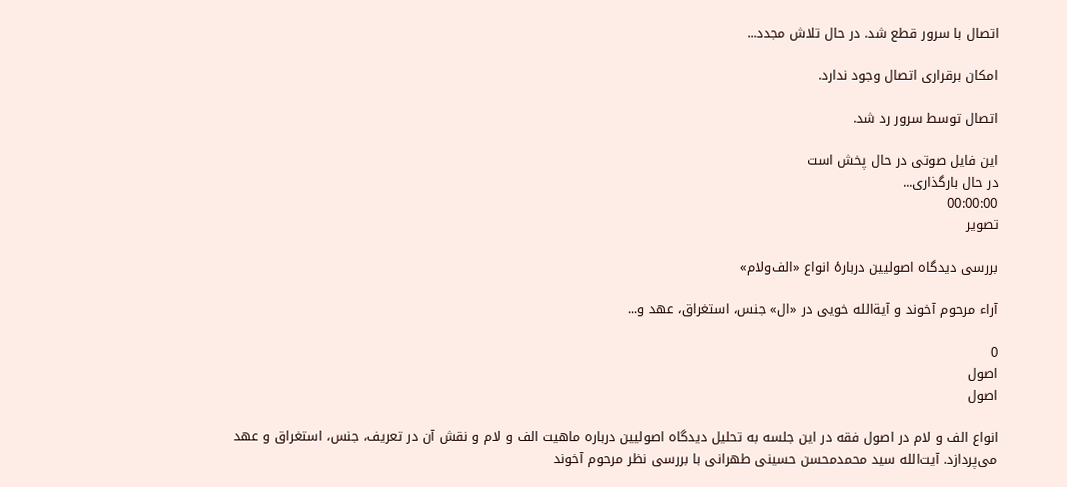اتصال با سرور قطع شد. در حال تلاش مجدد...

امکان برقراری اتصال وجود ندارد.

اتصال توسط سرور رد شد.

این فایل صوتی در حال پخش است
در حال بارگذاری...
00:00:00
تصویر

بررسی دیدگاه اصولیین دربارۀ انواع «الف‌ولام»

آراء مرحوم آخوند و آیةالله خویی در «ال» جنس، استغراق، عهد و...

0
اصول
اصول

انواع الف و لام در اصول فقه در این جلسه به تحلیل دیدگاه اصولیین درباره ماهیت الف و لام و نقش آن در تعریف، جنس، استغراق و عهد می‌پردازد. آیت‌الله سید محمدمحسن حسینی طهرانی با بررسی نظر مرحوم آخوند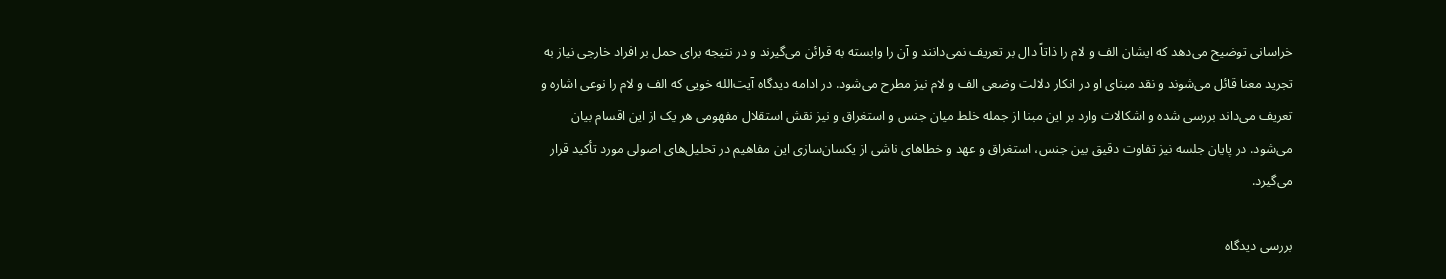خراسانی توضیح می‌دهد که ایشان الف و لام را ذاتاً دال بر تعریف نمی‌دانند و آن را وابسته به قرائن می‌گیرند و در نتیجه برای حمل بر افراد خارجی نیاز به تجرید معنا قائل می‌شوند و نقد مبنای او در انکار دلالت وضعی الف و لام نیز مطرح می‌شود. در ادامه دیدگاه آیت‌الله خویی که الف و لام را نوعی اشاره و تعریف می‌داند بررسی شده و اشکالات وارد بر این مبنا از جمله خلط میان جنس و استغراق و نیز نقش استقلال مفهومی هر یک از این اقسام بیان می‌شود. در پایان جلسه نیز تفاوت دقیق بین جنس، استغراق و عهد و خطاهای ناشی از یکسان‌سازی این مفاهیم در تحلیل‌های اصولی مورد تأکید قرار می‌گیرد.

بررسی دیدگاه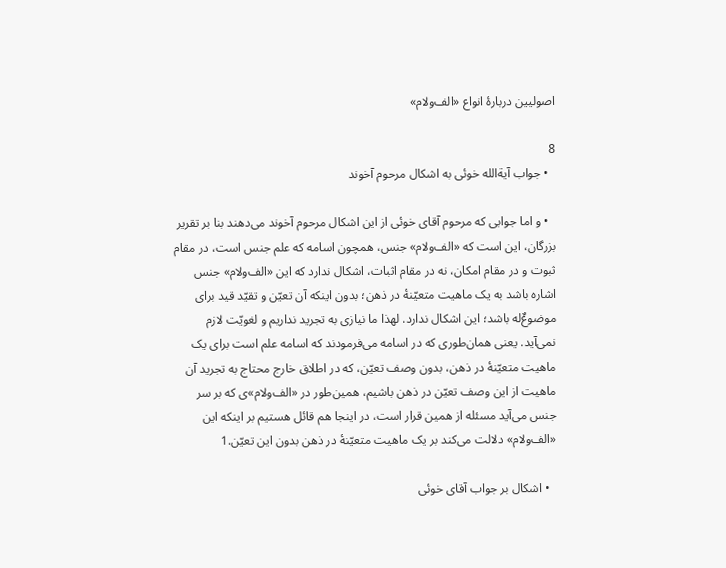اصولیین دربارۀ انواع «الف‌ولام»

8
  • جواب آیةالله خوئی به اشکال مرحوم آخوند

  • و اما جوابی که مرحوم آقای خوئی از این اشکال مرحوم آخوند می‌دهند بنا بر تقریر بزرگان، این است که «الف‌ولام» جنس، همچون اسامه که علم جنس است، در مقام ثبوت و در مقام امکان، نه در مقام اثبات، اشکال ندارد که این «الف‌ولام» جنس اشاره باشد به یک ماهیت متعیّنۀ در ذهن؛ بدون اینکه آن تعیّن و تقیّد قید برای موضوعٌ‌له باشد؛ این اشکال ندارد. لهذا ما نیازی به تجرید نداریم و لغویّت لازم نمی‌آید. یعنی همان‌طوری که در اسامه می‌فرمودند که اسامه علم است برای یک ماهیت متعیّنۀ در ذهن، بدون وصف تعیّن، که در اطلاق خارج محتاج به تجرید آن ماهیت از این وصف تعیّن در ذهن باشیم، همین‌طور در «الف‌ولام»ی که بر سر جنس می‌آید مسئله از همین قرار است، در اینجا هم قائل هستیم بر اینکه این «الف‌ولام» دلالت می‌کند بر یک ماهیت متعیّنۀ در ذهن بدون این تعیّن.1

  • اشکال بر جواب آقای خوئی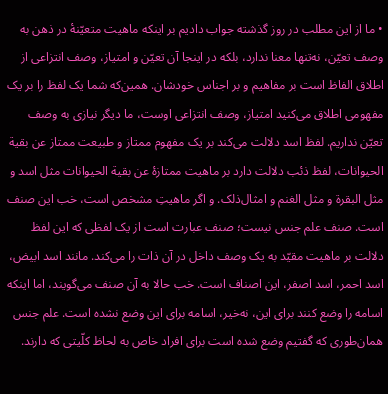• ما از این مطلب در روز گذشته جواب دادیم بر اینکه ماهیت متعیّنۀ در ذهن به وصف تعیّن، نه‌تنها معنا ندارد، بلکه در اینجا آن تعیّن و امتیاز، وصف انتزاعی از اطلاق الفاظ است بر مفاهیم و بر اجناس خودشان. همین‌که شما یک لفظ را بر یک مفهومی اطلاق می‌کنید امتیاز، وصف انتزاعی اوست، ما دیگر نیازی به وصف تعیّن نداریم. لفظ اسد دلالت می‌کند بر یک مفهوم ممتاز و طبیعت ممتاز عن بقیة الحیوانات، لفظ ذئب دلالت دارد بر ماهیت ممتازۀ عن بقیة الحیوانات مثل اسد و مثل البقرة و مثل الغنم و امثال‌ذلک. و اگر ماهیتِ مشخص است، خب این صنف است. صنف علم جنس نیست؛ صنف عبارت است از یک لفظی که این لفظ دلالت بر ماهیت مقیّد به یک وصف داخل در آن ذات را می‌کند. مانند اسد ابیض، اسد احمر، اسد اصفر، این اصناف است. خب حالا به آن صنف می‌گویند، اما اینکه اسامه را وضع کنند برای این، نه‌خیر، اسامه برای این وضع نشده است. علم جنس همان‌طوری که گفتیم وضع شده است برای افراد خاص به لحاظ کلّیتی که دارند.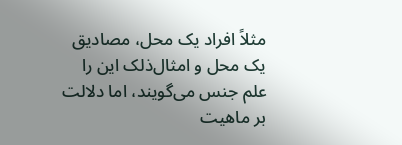مثلاً افراد یک محل، مصادیق یک محل و امثال‌ذلک این را علم جنس می‌گویند، اما دلالت بر ماهیت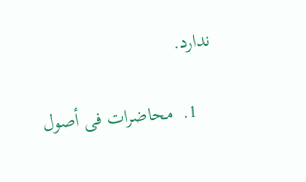ندارد.

    1.  محاضرات فى أصول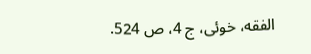الفقه، خوئی، ج ‌4، ص 524.